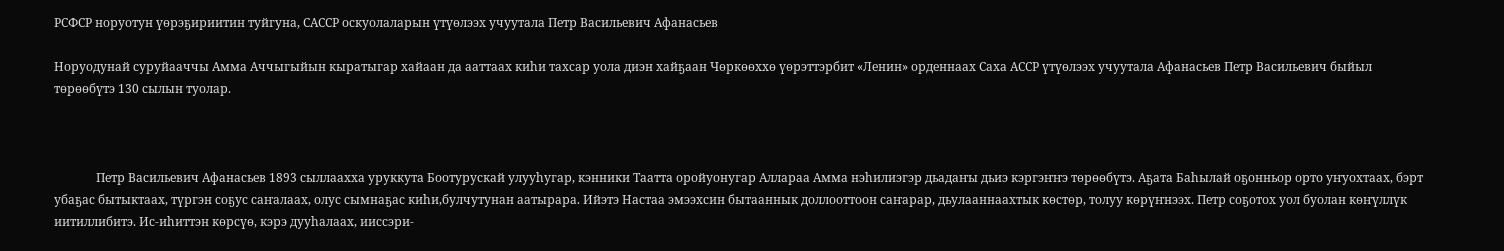РСФСР норуотун үөрэҕириитин туйгуна, САССР оскуолаларын үтүөлээх учуутала Петр Васильевич Афанасьев

Норуодунай суруйааччы Амма Аччыгыйын кыратыгар хайаан да ааттаах киhи тахсар уола диэн хайҕаан Чөркөөххө үөрэттэрбит «Ленин» орденнаах Саха АССР үтүөлээх учуутала Афанасьев Петр Васильевич быйыл төрөөбүтэ 130 сылын туолар.



              Петр Васильевич Афанасьев 1893 сыллаахха уруккута Боотурускай улууһугар, кэнники Таатта оройуонугар Аллараа Амма нэһилиэгэр дьадаҥы дьиэ кэргэҥҥэ төрөөбүтэ. Аҕата Баһылай оҕонньор орто уҥуохтаах, бэрт убаҕас бытыктаах, түргэн соҕус саҥалаах, олус сымнаҕас киһи,булчутунан аатырара. Ийэтэ Настаа эмээхсин бытааннык доллооттоон саҥарар, дьулааннаахтык көстөр, толуу көрүҥнээх. Петр соҕотох уол буолан көҥүллүк иитиллибитэ. Ис-иһиттэн көрсүө, кэрэ дууһалаах, ииссэри-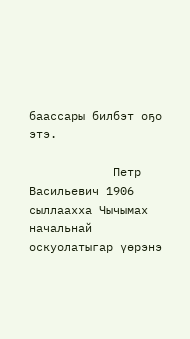баассары билбэт оҕо этэ.

            Петр Васильевич 1906 сыллаахха Чычымах начальнай оскуолатыгар үөрэнэ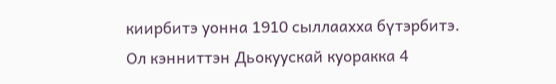киирбитэ уонна 1910 сыллаахха бүтэрбитэ. Ол кэнниттэн Дьокуускай куоракка 4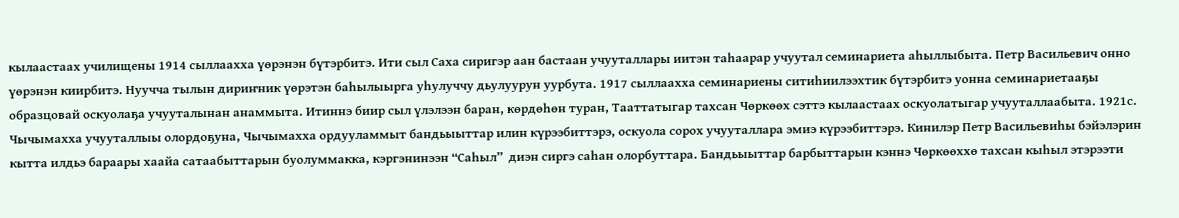кылаастаах училищены 1914 сыллаахха үөрэнэн бүтэрбитэ. Ити сыл Саха сиригэр аан бастаан учууталлары иитэн таһаарар учуутал семинариета аһыллыбыта. Петр Васильевич онно үөрэнэн киирбитэ. Нуучча тылын дириҥник үөрэтэн баһылыырга уһулуччу дьулуурун уурбута. 1917 сыллаахха семинариены ситиһиилээхтик бүтэрбитэ уонна семинариетааҕы образцовай оскуолаҕа учууталынан анаммыта. Итиннэ биир сыл үлэлээн баран, көрдөһөн туран, Тааттатыгар тахсан Чөркөөх сэттэ кылаастаах оскуолатыгар учууталлаабыта. 1921с. Чычымахха учууталлыы олордоҕуна, Чычымахха ордууламмыт бандьыыттар илин күрээбиттэрэ, оскуола сорох учууталлара эмиэ күрээбиттэрэ. Кинилэр Петр Васильевиһы бэйэлэрин кытта илдьэ бараары хаайа сатаабыттарын буолуммакка, кэргэнинээн “Саһыл”  диэн сиргэ саһан олорбуттара. Бандьыыттар барбыттарын кэннэ Чөркөөххө тахсан кыһыл этэрээти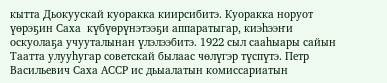кытта Дьокуускай куоракка киирсибитэ. Куоракка норуот үөрэҕин Саха  күбүөрүнэтээҕи аппаратыгар, киэһээҥи оскуолаҕа учууталынан үлэлээбитэ. 1922 сыл сааһыары сайын Таатта улууһугар советскай былаас чөлүгэр түспүтэ. Петр Васильевич Саха АССР ис дьыалатын комиссариатын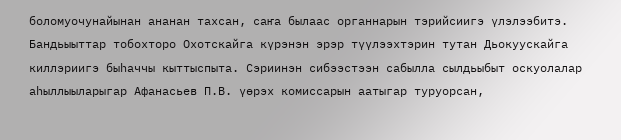боломуочунайынан ананан тахсан, саҥа былаас органнарын тэрийсиигэ үлэлээбитэ. Бандьыыттар тобохторо Охотскайга күрэнэн эрэр түүлээхтэрин тутан Дьокуускайга киллэриигэ быһаччы кыттыспыта. Сэриинэн сибээстээн сабылла сылдьыбыт оскуолалар аһыллыыларыгар Афанасьев П.В. үөрэх комиссарын аатыгар туруорсан,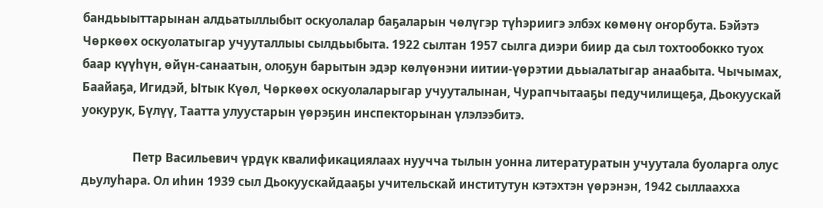бандьыыттарынан алдьатыллыбыт оскуолалар баҕаларын чөлүгэр түһэриигэ элбэх көмөнү оҥорбута. Бэйэтэ Чөркөөх оскуолатыгар учууталлыы сылдьыбыта. 1922 сылтан 1957 сылга диэри биир да сыл тохтообокко туох баар күүһүн, өйүн-санаатын, олоҕун барытын эдэр көлүөнэни иитии-үөрэтии дьыалатыгар анаабыта. Чычымах, Баайаҕа, Игидэй, Ытык Күөл, Чөркөөх оскуолаларыгар учууталынан, Чурапчытааҕы педучилищеҕа, Дьокуускай уокурук, Бүлүү, Таатта улуустарын үөрэҕин инспекторынан үлэлээбитэ.

                 Петр Васильевич үрдүк квалификациялаах нуучча тылын уонна литературатын учуутала буоларга олус дьулуһара. Ол иһин 1939 сыл Дьокуускайдааҕы учительскай институтун кэтэхтэн үөрэнэн, 1942 сыллаахха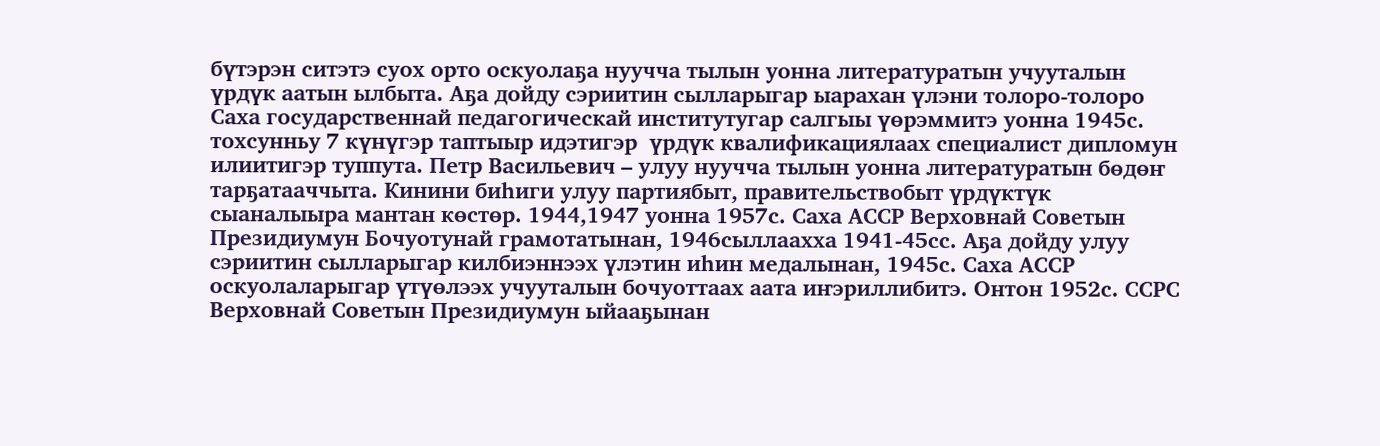бүтэрэн ситэтэ суох орто оскуолаҕа нуучча тылын уонна литературатын учууталын үрдүк аатын ылбыта. Аҕа дойду сэриитин сылларыгар ыарахан үлэни толоро-толоро Саха государственнай педагогическай институтугар салгыы үөрэммитэ уонна 1945с. тохсунньу 7 күнүгэр таптыыр идэтигэр  үрдүк квалификациялаах специалист дипломун илиитигэр туппута. Петр Васильевич – улуу нуучча тылын уонна литературатын бөдөҥ тарҕатааччыта. Кинини биһиги улуу партиябыт, правительствобыт үрдүктүк сыаналыыра мантан көстөр. 1944,1947 уонна 1957с. Саха АССР Верховнай Советын Президиумун Бочуотунай грамотатынан, 1946сыллаахха 1941-45сс. Аҕа дойду улуу сэриитин сылларыгар килбиэннээх үлэтин иһин медалынан, 1945с. Саха АССР оскуолаларыгар үтүөлээх учууталын бочуоттаах аата иҥэриллибитэ. Онтон 1952с. ССРС Верховнай Советын Президиумун ыйааҕынан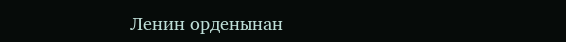Ленин орденынан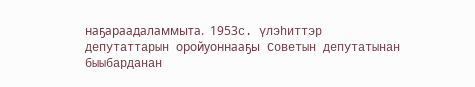наҕараадаламмыта.  1953с. үлэһиттэр депутаттарын оройуоннааҕы Советын депутатынан быыбарданан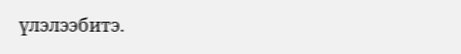үлэлээбитэ.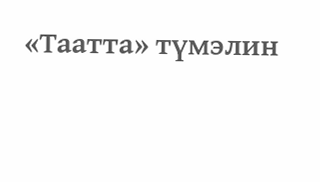«Таатта» түмэлин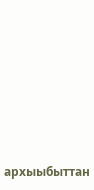архыыбыттан